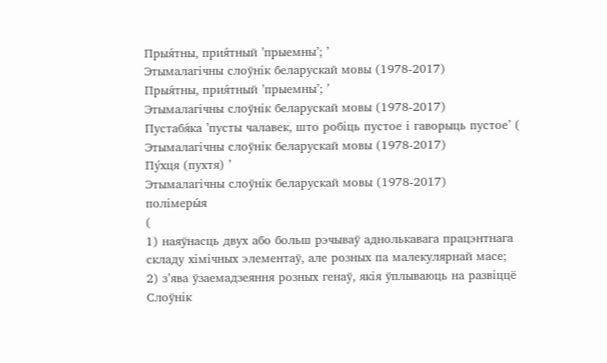Прыя́тны, прия́тный ’прыемны’; ’
Этымалагічны слоўнік беларускай мовы (1978-2017)
Прыя́тны, прия́тный ’прыемны’; ’
Этымалагічны слоўнік беларускай мовы (1978-2017)
Пустабя́ка ’пусты чалавек, што робіць пустое і гаворыць пустое’ (
Этымалагічны слоўнік беларускай мовы (1978-2017)
Пу́хця (пухтя) ’
Этымалагічны слоўнік беларускай мовы (1978-2017)
полімеры́я
(
1) наяўнасць двух або больш рэчываў аднолькавага працэнтнага складу хімічных элементаў, але розных па малекулярнай масе;
2) з’ява ўзаемадзеяння розных генаў, якія ўплываюць на развіццё
Слоўнік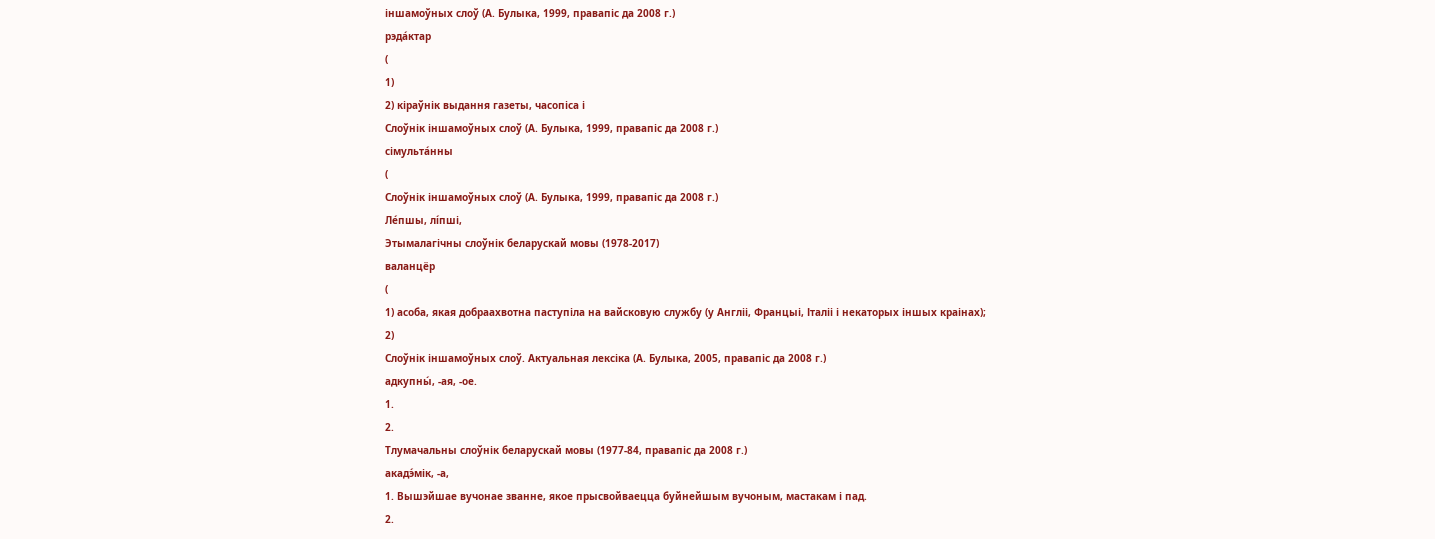іншамоўных слоў (А. Булыка, 1999, правапіс да 2008 г.)
рэда́ктар
(
1)
2) кіраўнік выдання газеты, часопіса і
Слоўнік іншамоўных слоў (А. Булыка, 1999, правапіс да 2008 г.)
сімульта́нны
(
Слоўнік іншамоўных слоў (А. Булыка, 1999, правапіс да 2008 г.)
Ле́пшы, лі́пші,
Этымалагічны слоўнік беларускай мовы (1978-2017)
валанцёр
(
1) асоба, якая добраахвотна паступіла на вайсковую службу (у Англіі, Францыі, Італіі і некаторых іншых краінах);
2)
Слоўнік іншамоўных слоў. Актуальная лексіка (А. Булыка, 2005, правапіс да 2008 г.)
адкупны́, ‑ая, ‑ое.
1.
2.
Тлумачальны слоўнік беларускай мовы (1977-84, правапіс да 2008 г.)
акадэ́мік, ‑а,
1. Вышэйшае вучонае званне, якое прысвойваецца буйнейшым вучоным, мастакам і пад.
2.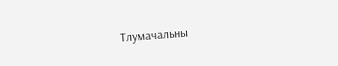Тлумачальны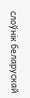слоўнік беларускай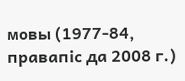мовы (1977-84, правапіс да 2008 г.)